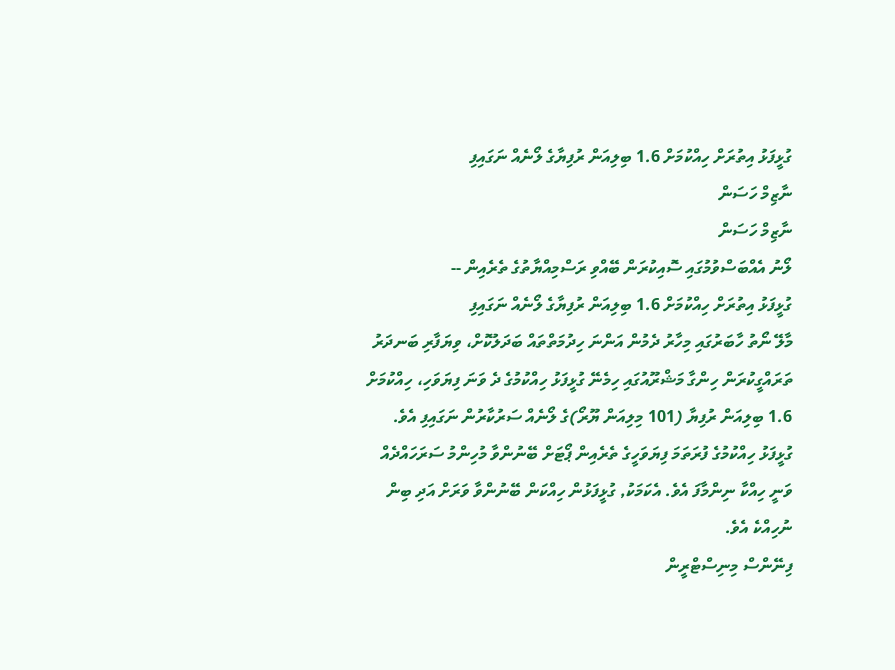ގުޅީފަޅު އިތުރަށް ހިއްކުމަށް 1.6 ބިލިއަން ރުފިޔާގެ ލޯނެއް ނަގައިފި
ނާޒިމް ހަސަން
ނާޒިމް ހަސަން
ލޯނު އެއްބަސްވުމުގައި ސޮއިކުރަން ބޭއްވި ރަސްމިއްޔާތުގެ ތެރެއިން --
ގުޅީފަޅު އިތުރަށް ހިއްކުމަށް 1.6 ބިލިއަން ރުފިޔާގެ ލޯނެއް ނަގައިފި
މާލޭ ނޯތު ހާބަރުގައި މިހާރު ދެމުން އަންނަ ހިދުމަތްތައް ބަދަލުކޮށް، ވިޔަފާރި ބަނދަރު ތަރައްގީކުރަން ހިންގާ މަޝްރޫއުގައި ހިމެނޭ ގުޅީފަޅު ހިއްކުމުގެ ދެ ވަނަ ފިޔަވަހި، ހިއްކުމަށް 1.6 ބިލިއަން ރުފިޔާ (101 މިލިއަން ޔޫރޯ)ގެ ލޯނެއް ސަރުކާރުން ނަގައިފި އެވެ.
ގުޅީފަޅު ހިއްކުމުގެ ފުރަތަމަ ފިޔަވަހީގެ ތެރެއިން ޕޯޓަށް ބޭނުންވާ މުހިންމު ސަރަހައްދެއް ވަނީ ހިއްކާ ނިންމާފަ އެވެ. އެކަމަކު, ގުޅީފަޅުން ހިއްކަން ބޭނުންވާ ވަރަށް އަދި ބިން ނުހިއްކެ އެވެ.
ފިނޭންސް މިނިސްޓްރީން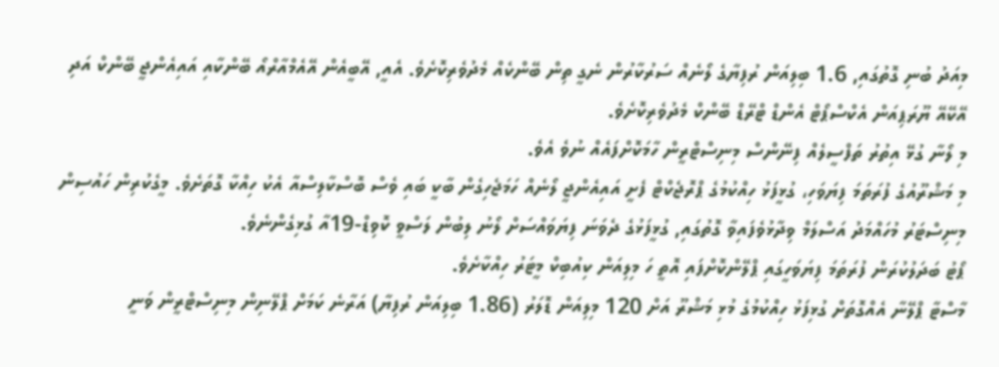މިއަދު ބުނި ގޮތުގައި, 1.6 ބިލިއަން ރުފިޔާގެ ލޯނެއް ސަރުކާރުން ނެގީ ތިން ބޭންކެއް މެދުވެރިކޮށެވެ. އެއީ, އޭބީއެން އޭއެމްއާރްއޯ ބޭންކާއި އައިއެންޖީ ބޭންކް އަދި އޭކޭއޭ ޔޫރަޕިއަން އެކްސްޕޯޓް އެންޑް ޓްރޭޑް ބޭންކް މެދުވެރިކޮށެވެ.
މި ލޯނާ ގުޅޭ އިތުރު ތަފްސީލެއް ފިނޭންސް މިނިސްޓްރީން ހާމަކޮށްފައެއް ނުވެ އެވެ.
މި މަޝްރޫއުގެ ފުރަތަމަ ފިޔަވަހި، ގުޅީފަޅު ހިއްކުމުގެ ޕްރޮޖެކްޓް ފެށީ އައިއެންޖީ ލޯނެއް ހަމަޖެހިގެން ބާކީ ބައި ވެސް ބޮސްކާލިސްއާ އެކު ހިއްކާ ގޮތަށެވެ. މީގެކުރިން ހައުސިން މިނިސްޓަރު މުހައްމަދު އަސްލަމް ވިދާޅުވެފައިވާ ގޮތުގައި, ގުޅީފަޅުގެ ދެވަނަ ފިޔަވައްސަށް ލޯނު ލިބުން ލަސްވީ ކޮވިޑް-19އާ ގުޅިގެންނެވެ.
ޕޯޓު ބަދަލުކުރަން ފުރަތަމަ ފިޔަވަހީގައި ޕްލޭންކޮށްފައި އޮތީ ހަ މިލިއަން ކިއުބިކް މީޓަރު ހިއްކާށެވެ.
މާސްޓާ ޕްލޭނާ އެއްގޮތަށް ގުޅިފަޅު ހިއްކުމުގެ މުޅި މަޝްރޫ އަށް 120 މިލިއަން ޑޮލަރު (1.86 ބިލިއަން ރުފިޔާ) އަރާނެ ކަމަށް ޕްލޭނިން މިނިސްޓްރީން ވަނީ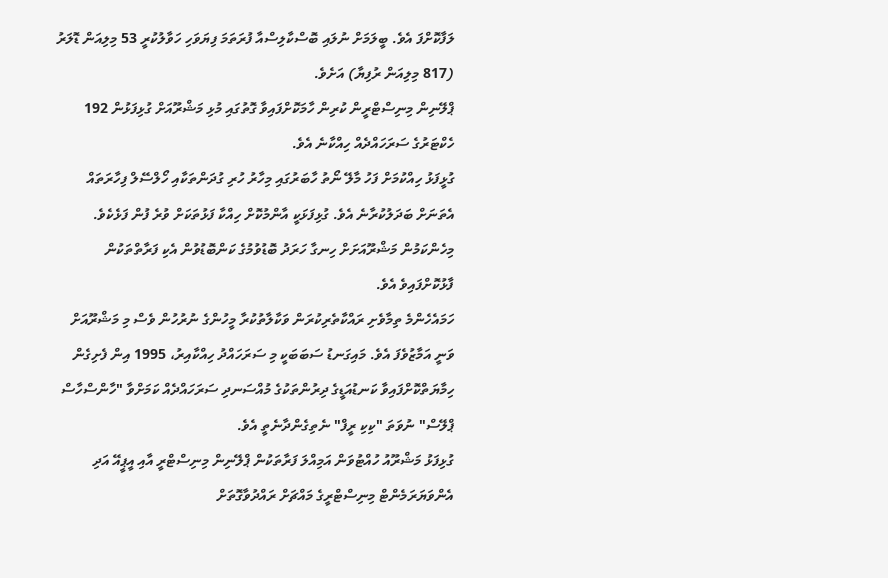ލަފާކޮށްފަ އެވެ. ބީލަމަށް ނުލައި ބޮސްކާލިސްއާ ފުރަތަމަ ފިޔަވަހި ހަވާލުކުރީ 53 މިލިއަން ޑޮލަރު (817 މިލިއަން ރުފިޔާ) އަށެވެ.
ޕްލޭނިން މިނިސްޓްރީން ކުރިން ހާމަކޮށްފައިވާ ގޮތުގައި މުޅި މަޝްރޫއަށް ގުޅިފަޅުން 192 ހެކްޓަރުގެ ސަރަހައްދެއް ހިއްކާނެ އެވެ.
ގުޅީފަޅު ހިއްކުމަށް ފަހު މާލޭ ނޯތު ހާބަރުގައި މިހާރު ހުރި ގުދަންތަކާއި ހޯލްސޭލް ފިހާރަތައް އެތަނަށް ބަދަލުކުރާނެ އެވެ. ގުޅިފަޅަކީ އާންމުކޮށް ހިއްކާ ފަޅުތަކަށް ވުރެ ފުން ފަޅެކެވެ. މިހެންކަމުން މަޝްރޫއަށަށް ހިނގާ ހަރަދު ބޮޑުވުމުގެ ކަންބޮޑުވުން އެކި ފަރާތްތަކުން ފާޅުކޮށްފައިވެ އެވެ.
ހަމައެހެންމެ ތިމާވެށި ރައްކާތެރިކުރަން ވަކާލާތުކުރާ މީހުންގެ ނުރުހުން ވެސް މި މަޝްރޫއަށް ވަނީ އަމާޒުވެފަ އެވެ. މައިގަނޑު ސަބަބަކީ މި ސަރަހައްދު ހިއްކާއިރު، 1995 އިން ފެށިގެން ހިމާޔަތްކޮށްފައިވާ ކަނޑުއަޑީގެ ދިރުންތަކުގެ މުއްސަނދި ސަރަހައްދެއް ކަމަށްވާ "ހާންސްހާސް ޕްލޭސް" ނުވަތަ "ކިކި ރީފް" ނެތިގެންދާނެތީ އެވެ.
ގުޅިފަޅު މަޝްރޫއު ހުއްޓުވަން އަމިއްލަ ފަރާތަކުން ޕްލޭނިން މިނިސްޓްރީ އާއި އީޕީއޭ އަދި އެންވަޔަރަމެންޓް މިނިސްޓްރީގެ މައްޗަށް ރައްދުވާގޮތަށް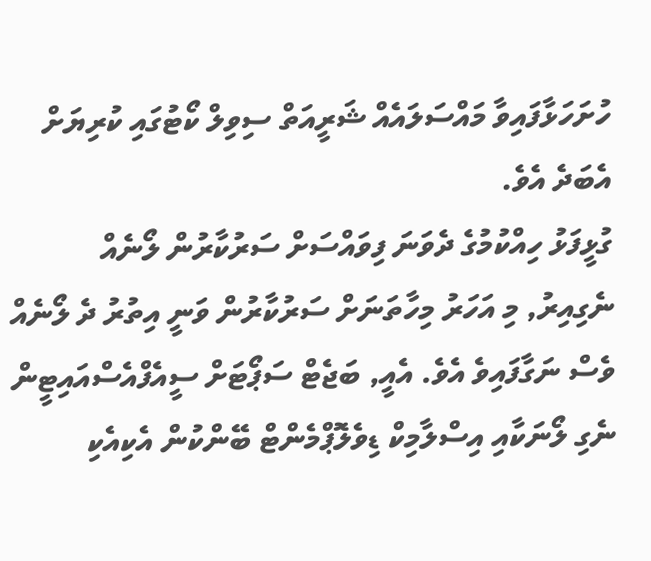ހުށަހަޅާފައިވާ މައްސަލައެއް ޝަރީއަތް ސިވިލް ކޯޓުގައި ކުރިޔަށް އެބަދެ އެވެ.
ގުޅީފަޅު ހިއްކުމުގެ ދެވަނަ ފިވައްސަށް ސަރުކާރުން ލޯނެއް ނެގިއިރު, މި އަހަރު މިހާތަނަށް ސަރުކާރުން ވަނީ އިތުރު ދެ ލޯނެއް ވެސް ނަގާފައިވެ އެވެ. އެއީ, ބަޖެޓް ސަޕޯޓަށް ސީއެފްއެސްއައިޓީން ނެގި ލޯނަކާއި އިސްލާމިކް ޑިވެލޮޕްމެންޓް ބޭންކުން އެކިއެކި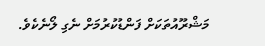މަޝްރޫއުތަކަށް ފަންޑުކުރުމަށް ނެގި ލޯނެކެވެ.